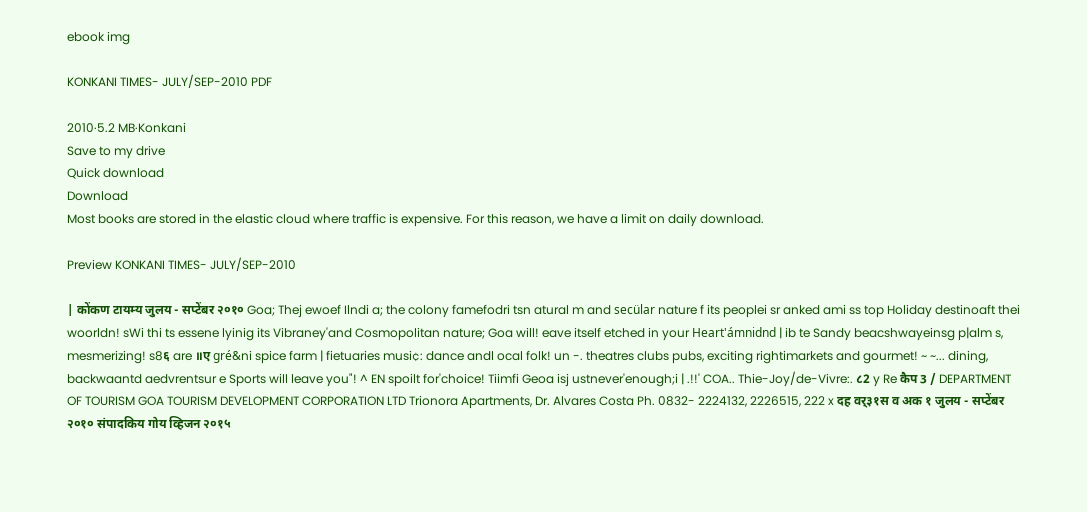ebook img

KONKANI TIMES- JULY/SEP-2010 PDF

2010·5.2 MB·Konkani
Save to my drive
Quick download
Download
Most books are stored in the elastic cloud where traffic is expensive. For this reason, we have a limit on daily download.

Preview KONKANI TIMES- JULY/SEP-2010

| कोंकण टायम्य जुलय - सप्टेंबर २०१० Goa; Thej ewoef Ilndi a; the colony famefodri tsn atural m and secülar nature f its peoplei sr anked ami ss top Holiday destinoaft thei woorldn! sWi thi ts essene lyinig its Vibraney'and Cosmopolitan nature; Goa will! eave itself etched in your Heart'ámnidnd | ib te Sandy beacshwayeinsg p|alm s, mesmerizing! s8६ are ॥ए gré&ni spice farm | fietuaries musi¢: dance andl ocal folk! un -. theatres clubs pubs, exciting rightimarkets and gourmet! ~ ~... dining, backwaantd aedvrentsur e Sports will leave you"! ^ EN spoilt for'choice! Tiimfi Geoa isj ustnever'enough;i | .!!' COA.. Thie-Joy/de-Vivre:. ८2 y Re कैप 3 / DEPARTMENT OF TOURISM GOA TOURISM DEVELOPMENT CORPORATION LTD Trionora Apartments, Dr. Alvares Costa Ph. 0832- 2224132, 2226515, 222 x दह वर्३१स व अक १ जुलय - सप्टेंबर २०१० संपादकिय गोय व्हिजन २०१५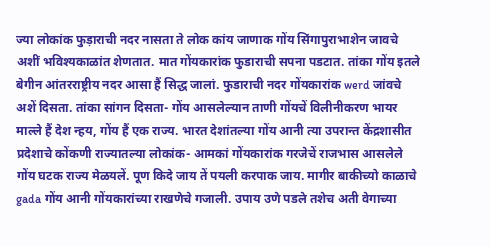ज्या लोकांक फुड़ाराची नदर नासता ते लोक कांय जाणाक गोंय सिंगापुराभाशेन जावचे अशीं भविश्यकाळांत शेणतात. मात गोंयकारांक फुडाराची सपना पडटात. तांका गोंय इतले बेगीन आंतरराष्ट्रीय नदर आसा हैं सिद्ध जालां. फुडाराची नदर गोंयकारांक werd जांवचे अशें दिसता. तांका सांगन दिसता- गोंय आसलेल्यान ताणी गोंयचें विलीनीकरण भायर माल्ले हैं देश न्हय, गोंय हैं एक राज्य. भारत देशांतल्या गोंय आनी त्या उपरान्त केंद्रशासीत प्रदेशाचे कोंकणी राज्यातल्या लोकांक- आमकां गोंयकारांक गरजेचें राजभास आसलेले गोंय घटक राज्य मेळयलें. पूण किदे जाय तें पयली करपाक जाय. मागीर बाकीच्यो काळाचे gada गोंय आनी गोंयकारांच्या राखणेचे गजाली. उपाय उणे पडले तशेच अती वेगाच्या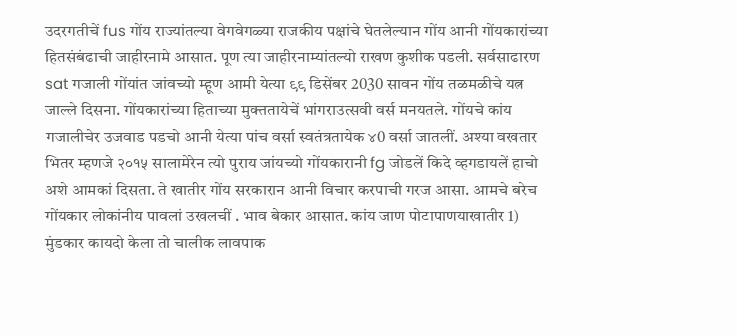उदरगतीचें fus गोंय राज्यांतल्या वेगवेगळ्या राजकीय पक्षांचे घेतलेल्यान गोंय आनी गोंयकारांच्या हितसंबंढाची जाहीरनामे आसात. पूण त्या जाहीरनाम्यांतल्यो राखण कुशीक पडली. सर्वसाढारण sat गजाली गोंयांत जांवच्यो म्हूण आमी येत्या ९९ डिसेंबर 2030 सावन गोंय तळमळीचे यत्न जाल्ले दिसना. गोंयकारांच्या हिताच्या मुक्ततायेचें भांगराउत्सवी वर्स मनयतले. गोंयचे कांय गजालीचेर उजवाड पडचो आनी येत्या पांच वर्सा स्वतंत्रतायेक ४0 वर्सा जातलीं. अश्या वखतार भितर म्हणजे २०१५ सालामेरेन त्यो पुराय जांयच्यो गोंयकारानी fg जोडलें किदे व्हगडायलें हाचो अशे आमकां दिसता. ते खातीर गोंय सरकारान आनी विचार करपाची गरज आसा. आमचे बरेच गोंयकार लोकांनीय पावलां उखलचीं . भाव बेकार आसात. कांय जाण पोटापाणयाखातीर 1) मुंडकार कायदो केला तो चालीक लावपाक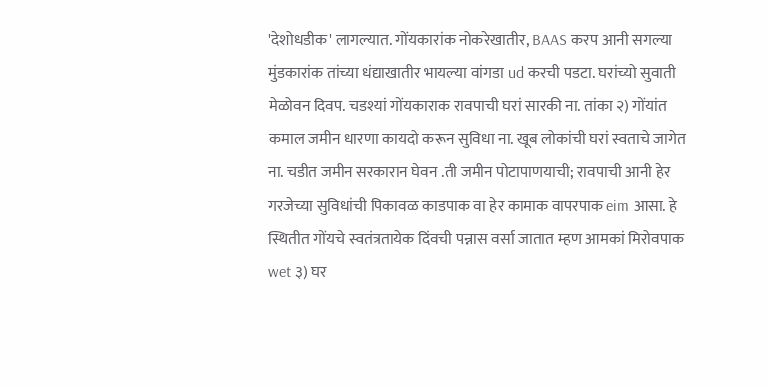'देशोधडीक' लागल्यात. गोंयकारांक नोकरेखातीर, BAAS करप आनी सगल्या मुंडकारांक तांच्या धंद्याखातीर भायल्या वांगडा ud करची पडटा. घरांच्यो सुवाती मेळोवन दिवप. चडश्यां गोंयकाराक रावपाची घरां सारकी ना. तांका २) गोंयांत कमाल जमीन धारणा कायदो करून सुविधा ना. खूब लोकांची घरां स्वताचे जागेत ना. चडीत जमीन सरकारान घेवन .ती जमीन पोटापाणयाची; रावपाची आनी हेर गरजेच्या सुविधांची पिकावळ काडपाक वा हेर कामाक वापरपाक eim आसा. हे स्थितीत गोंयचे स्वतंत्रतायेक दिंवची पन्नास वर्सा जातात म्हण आमकां मिरोवपाक wet ३) घर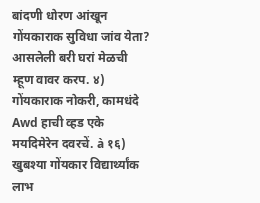बांदणी धोरण आंखून गोंयकाराक सुविधा जांव येता? आसलेली बरी घरां मेळची म्हूण वावर करप. ४) गोंयकाराक नोकरी, कामधंदे Awd हाची व्हड एके मयदिमेरेन दवरचें. à १६) खुबश्या गोंयकार विद्यार्थ्यांक लाभ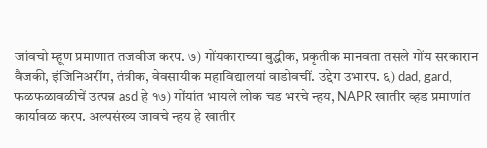जांवचो म्हूण प्रमाणात तजवीज करप. ७) गोंयकाराच्या बुद्धीक, प्रकृतीक मानवता तसले गोंय सरकारान वैजकी, इंजिनिअरींग, तंत्रीक, वेवसायीक महाविद्यालयां वाडोवचीं. उद्देग उभारप. ६) dad, gard, फळफळावळीचें उत्पन्न asd हे १७) गोंयांत भायले लोक चड भरचे न्हय, NAPR खातीर व्हड प्रमाणांत कार्यावळ करप. अल्पसंख्य जावचे न्हय हे खातीर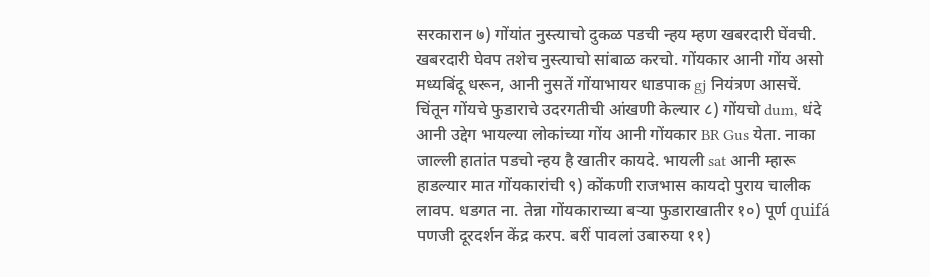सरकारान ७) गोंयांत नुस्त्याचो दुकळ पडची न्हय म्हण खबरदारी घेंवची. खबरदारी घेवप तशेच नुस्त्याचो सांबाळ करचो. गोंयकार आनी गोंय असो मध्यबिंदू धरून, आनी नुसतें गोंयाभायर धाडपाक gj नियंत्रण आसचें. चिंतून गोंयचे फुडाराचे उदरगतीची आंखणी केल्यार ८) गोंयचो dum, धंदे आनी उद्देग भायल्या लोकांच्या गोंय आनी गोंयकार BR Gus येता. नाका जाल्ली हातांत पडचो न्हय है खातीर कायदे. भायली sat आनी म्हारू हाडल्यार मात गोंयकारांची ९) कोंकणी राजभास कायदो पुराय चालीक लावप. धडगत ना. तेन्ना गोंयकाराच्या बर्‍या फुडाराखातीर १०) पूर्ण quifá पणजी दूरदर्शन केंद्र करप. बरीं पावलां उबारुया ११)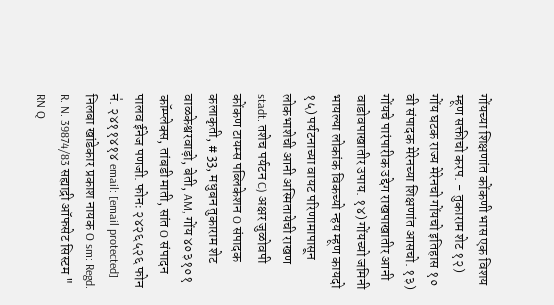गोंयच्या शिक्षणांत कोंकणी भास एक विशय म्हूण सक्तीचो करप. - तुकाराम शेट १२) गोंय घटक राज्य मेरेनचो गोंयचो इतिहास १० वी संपादक मेरेनच्या शिक्षणांत आसचो. १३) गोंयचे पारंपारीक उद्देग राखपाखातीर आनी वाडोवपाखातीर उपाय. १४) गोंयच्यो जमिनी भायल्या लोकांक विकच्यो न्हय म्हूण कायदो १५) पर्यटनाच्या वायट परिणामापासून लोकभाशेची आनी अस्मितायेची राखण stadt. तशेच पर्यटन C) अक्षर जुळोवपी कोंकण टायम्स पब्लिकेशन O संपादक कलाकृती, # 33, मधुबन तुकाराम शेट वाळकेश्वरवाड़ो, बेती, AM, गोंय ४०३१०१ कॉम्प्लेक्स, तांबडी माती, सांत O संपादन पालव ईनेज पणजी. फोनः २४२६५२६ फोन न॑. २४११४१४ email: [email protected] निलबा खांडेकार प्रकाश नायक O sm: Regd. R. N. 39874/83 सह्याद्री ऑफसेट सिस्टम " RN Q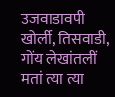उजवाडावपी खोर्ली, तिसवाडी, गोंय लेखांतलीं मतां त्या त्या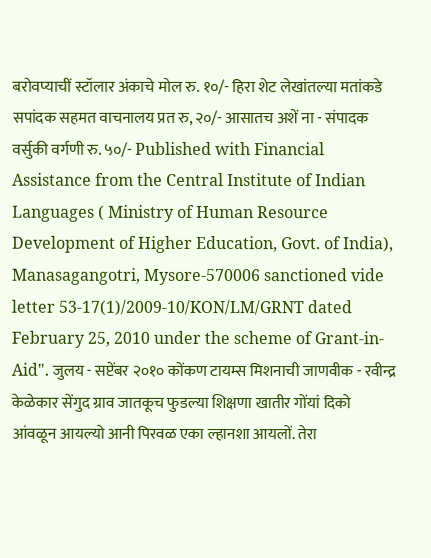बरोवप्याचीं स्टॉलार अंकाचे मोल रु. १०/- हिरा शेट लेखांतल्या मतांकडे सपांदक सहमत वाचनालय प्रत रु, २०/- आसातच अशें ना - संपादक वर्सुकी वर्गणी रु. ५०/- Published with Financial Assistance from the Central Institute of Indian Languages ( Ministry of Human Resource Development of Higher Education, Govt. of India), Manasagangotri, Mysore-570006 sanctioned vide letter 53-17(1)/2009-10/KON/LM/GRNT dated February 25, 2010 under the scheme of Grant-in-Aid". जुलय - सप्टेंबर २०१० कोंकण टायम्स मिशनाची जाणवीक - रवीन्द्र केळेकार सेंगुद ग्राव जातकूच फुडल्या शिक्षणा खातीर गोंयां दिको आंवळून आयल्यो आनी पिरवळ एका ल्हानशा आयलों. तेरा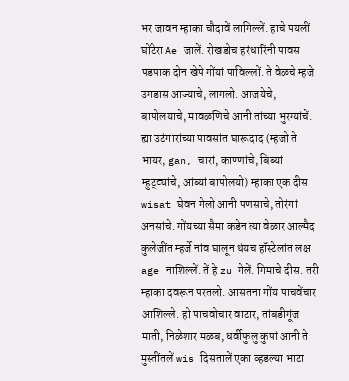भर जावन म्हाका चौदावें लागिल्लें. हाचे पयलीं घोंटेरा Ae जालें. रोखडोच हरंधारिंनी पावस पडपाक दोन खेपे गोंयां पाविल्लों. ते वेळचे म्हजे उगडास आज्याचे, लागलो. आजयेचे, बापोलयाचे, मावळणिचे आनी तांच्या भुरग्यांचें. ह्या उटंगारांच्या पावसांत घारूदाद (म्हजो ते भायर, gan, चारां, काण्णांचे, बिब्यां म्हुट्ट्यांचे, आंब्यां बापोलयो) म्हाका एक दीस wisat घेवन गेलो आनी पणसाचे, तोरंगां अनसांचे. गोंयच्या सैमा कडेन त्या वेळार आल्मैद कुलेजींत म्हर्जे नांव घालून थंयच हॉस्टेलांत लक्ष age नाशिल्लें. तें हे zu गेलें. गिमाचे दीस. तरी म्हाका दवरून परतलो. आसतना गोंय पाचवेंचार आशिल्ले. हो पाचवोचार वाटार, तांबडीगूंज माती, निळेशार मळब, धर्वीफुलु कुपां आनी ते मुस्तींतलें wis दिसतालें एका व्हडल्या भाटा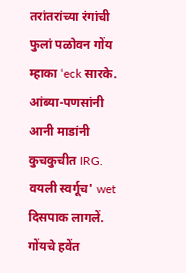तरांतरांच्या रंगांची फुलां पळोवन गोंय म्हाका ‘eck सारके. आंब्या-पणसांनी आनी माडांनी कुचकुचीत IRG. वयली स्वर्गूच' wet दिसपाक लागलें. गोंयचे हवेंत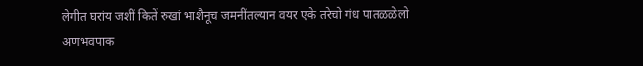लेगीत घरांय जशीं कितें रुखां भाशैनूच जमनींतल्यान वयर एके तरेचो गंध पातळळेलो अणभवपाक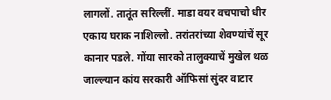लागलों. तातूंत सरिल्लीं. माडा वयर वचपाचो धीर एकाय घराक नाशिल्लो. तरांतरांच्या शेवण्यांचें सूर कानार पडले. गोंया सारको तालुक्याचें मुखेल थळ जाल्ल्यान कांय सरकारी ऑफिसां सुंदर वाटार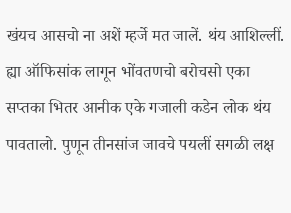खंयच आसचो ना अशें म्हर्जे मत जालें. थंय आशिल्लीं. ह्या ऑफिसांक लागून भोंवतणचो बरोचसो एका सप्तका भितर आनीक एके गजाली कडेन लोक थंय पावतालो. पुणून तीनसांज जावचे पयलीं सगळी लक्ष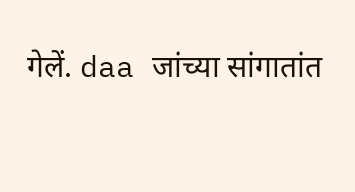गेलें. daa जांच्या सांगातांत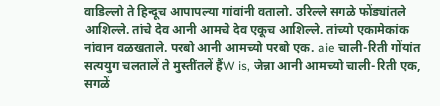वाडिल्लो ते हिन्दूच आपापल्या गांवांनी वतालो. उरिल्ले सगळे फोंड्यांतले आशिल्ले. तांचे देव आनी आमचे देव एकूच आशिल्ले. तांच्यो एकामेकांक नांवान वळखताले. परबो आनी आमच्यो परबो एक. aie चाली-रिती गोंयांत सत्ययुग चलतालें ते मुस्तींतलें हैंW is, जेन्ना आनी आमच्यो चाली-रिती एक, सगळें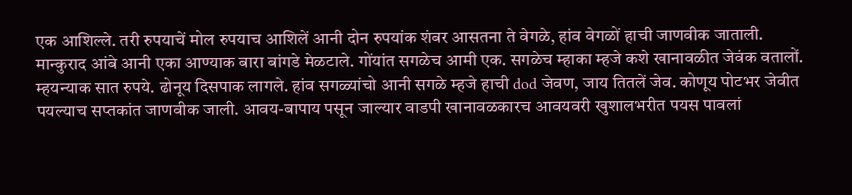एक आशिल्ले. तरी रुपयाचें मोल रुपयाच आशिलें आनी दोन रुपयांक शंबर आसतना ते वेगळे, हांव वेगळों हाची जाणवीक जाताली. मान्कुराद आंबे आनी एका आण्याक बारा बांगडे मेळटाले. गोंयांत सगळेच आमी एक. सगळेच म्हाका म्हजे कशे खानावळीत जेवंक वतालों. म्हयन्याक सात रुपये. ढोनूय दिसपाक लागले. हांव सगळ्यांचो आनी सगळे म्हजे हाची dod जेवण, जाय तितलें जेव. कोणूय पोटभर जेवीत पयल्याच सप्तकांत जाणवीक जाली. आवय-बापाय पसून जाल्यार वाडपी खानावळकारच आवयवरी खुशालभरीत पयस पावलां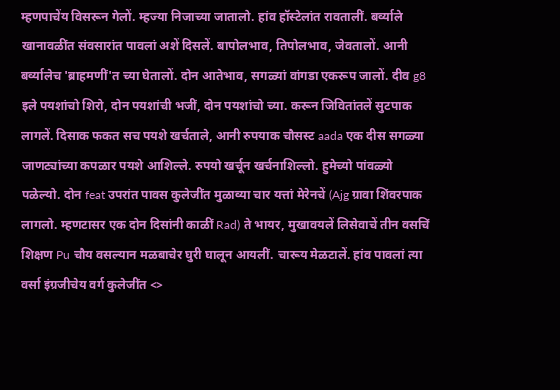म्हणपाचेंय विसरून गेलों. म्हज्या निजाच्या जातालो. हांव हॉस्टेलांत रावतालीं. बर्व्याले खानावळींत संवसारांत पावलां अशें दिसलें. बापोलभाव, तिपोलभाव, जेवतालों. आनी बर्व्यालेच 'ब्राहमणीं'त च्या घेतालों. दोन आतेभाव, सगळ्यां वांगडा एकरूप जालों. दीव g8 इले पयशांचो शिरो, दोन पयशांची भजीं, दोन पयशांचो च्या. करून जिवितांतलें सुटपाक लागलें. दिसाक फकत सच पयशे खर्चताले, आनी रुपयाक चौसस्ट aada एक दीस सगळ्या जाणट्यांच्या कपळार पयशे आशिल्ले. रुपयो खर्चून खर्चनाशिल्लो. हुमेच्यो पांवळ्यो पळेल्यो. दोन feat उपरांत पावस कुलेजींत मुळाव्या चार यत्तां मेरेनचें (Ajg ग्रावा शिंवरपाक लागलो. म्हणटासर एक दोन दिसांनी काळीं Rad) ते भायर, मुखावयलें लिसेवाचें तीन वसचिं शिक्षण Pu चौय वसल्यान मळबाचेर घुरी घालून आयलीं. चारूय मेळटालें. हांव पावलां त्या वर्सा इंग्रजीचेय वर्ग कुलेजींत <>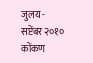जुलय - सप्टेंबर २०१० कोंकण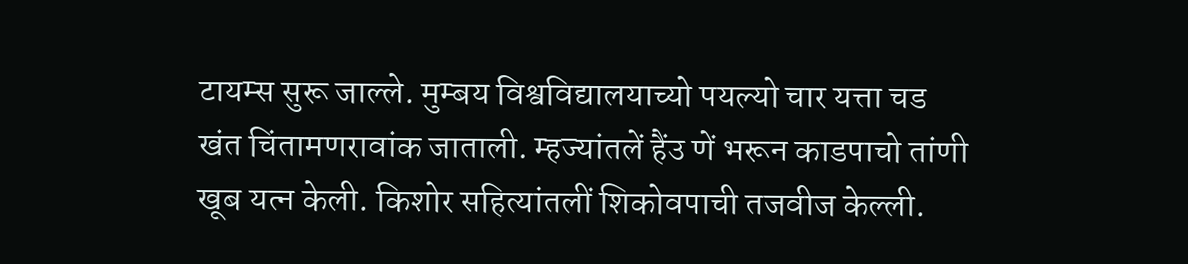टायम्स सुरू जाल्ले. मुम्बय विश्वविद्यालयाच्यो पयल्यो चार यत्ता चड खंत चिंतामणरावांक जाताली. म्हज्यांतलें हैंउ णें भरून काडपाचो तांणी खूब यत्न केली. किशोर सहित्यांतलीं शिकोवपाची तजवीज केल्ली.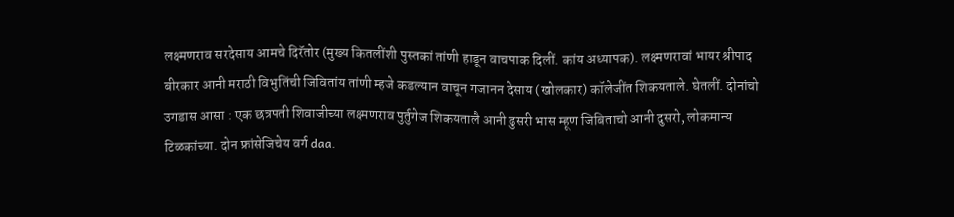लक्ष्मणराव सरदेसाय आमचे दिरॅतोर (मुख्य कितलींशी पुस्तकां तांणी हाडून वाचपाक दिलीं. कांय अध्यापक). लक्ष्मणरावां भायर श्रीपाद बीरकार आनी मराठी विभुतिंची जिवितांय तांणी म्हजे कडल्यान वाचून गजानन देसाय (खोलकार) कॉलेजींत शिकयताले. घेतलीं. दोनांचो उगडास आसा : एक छत्रपती शिवाजीच्या लक्ष्मणराव पुर्तुगेज शिकयतालै आनी ढुसरी भास म्हूण जिबिताचो आनी दुसरो, लोकमान्य टिळकांच्या. दोन फ्रांसेजिचेय वर्ग daa.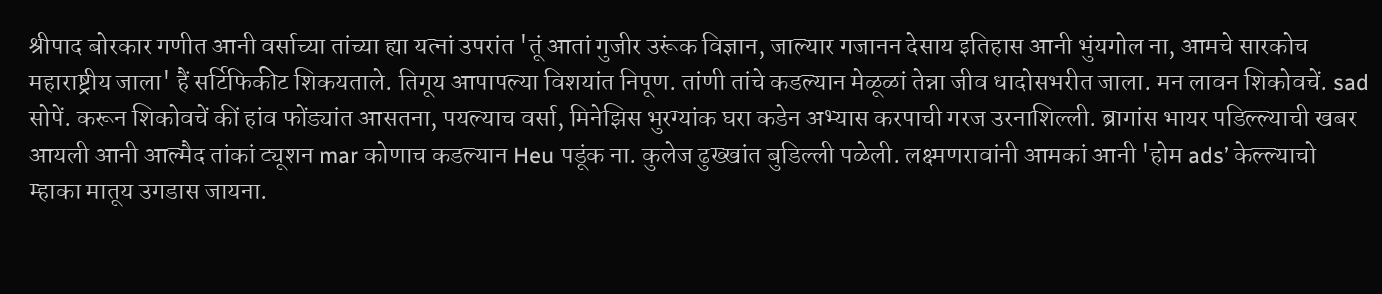श्रीपाद बोरकार गणीत आनी वर्साच्या तांच्या ह्या यत्नां उपरांत 'तूं आतां गुजीर उरूंक विज्ञान, जाल्यार गजानन देसाय इतिहास आनी भुंयगोल ना, आमचे सारकोच महाराष्ट्रीय जाला' हैं सर्टिफिकीट शिकयताले. तिगूय आपापल्या विशयांत निपूण. तांणी तांचे कडल्यान मेळूळां तेन्ना जीव धादोसभरीत जाला. मन लावन शिकोवचें. sad सोपें. करून शिकोवचें कीं हांव फोंड्यांत आसतना, पयल्याच वर्सा, मिनेझिस भुरग्यांक घरा कडेन अभ्यास करपाची गरज उरनाशिल्ली. ब्रागांस भायर पडिल्ल्याची खबर आयली आनी आल्मैद तांकां ट्यूशन mar कोणाच कडल्यान Heu पडूंक ना. कुलेज ढुख्खांत बुडिल्ली पळेली. लक्ष्मणरावांनी आमकां आनी 'होम ads’ केल्ल्याचो म्हाका मातूय उगडास जायना.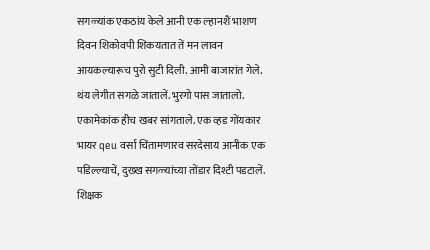सगळ्यांक एकठांय केले आनी एक ल्हानशैं भाशण दिवन शिकोवपी शिकयतात तें मन लावन आयकल्यारूच पुरो सुटी दिली. आमी बाजारांत गेले. थंय लेगीत सगळे जातालें. भुरगो पास जातालो. एकामेकांक हीच खबर सांगताले. एक व्हड गोंयकार भायर qeu वर्सा चिंतामणारव सरदेसाय आनीक एक पडिल्ल्याचें, दुख्ख सगळ्यांच्या तोंडार दिश्टी पडटालें. शिक्षक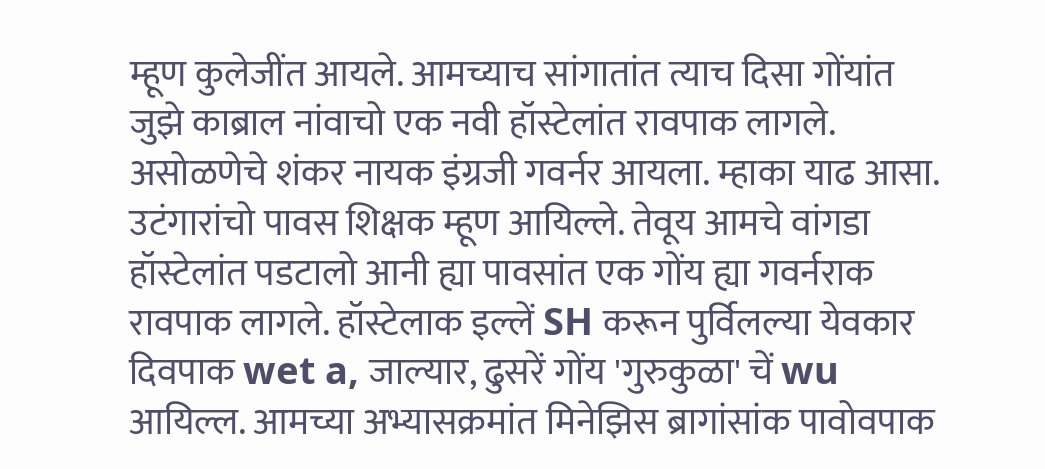म्हूण कुलेजींत आयले. आमच्याच सांगातांत त्याच दिसा गोंयांत जुझे काब्राल नांवाचो एक नवी हॉस्टेलांत रावपाक लागले. असोळणेचे शंकर नायक इंग्रजी गवर्नर आयला. म्हाका याढ आसा. उटंगारांचो पावस शिक्षक म्हूण आयिल्ले. तेवूय आमचे वांगडा हॉस्टेलांत पडटालो आनी ह्या पावसांत एक गोंय ह्या गवर्नराक रावपाक लागले. हॉस्टेलाक इल्लें SH करून पुर्विलल्या येवकार दिवपाक wet a, जाल्यार, ढुसरें गोंय 'गुरुकुळा' चें wu आयिल्ल. आमच्या अभ्यासक्रमांत मिनेझिस ब्रागांसांक पावोवपाक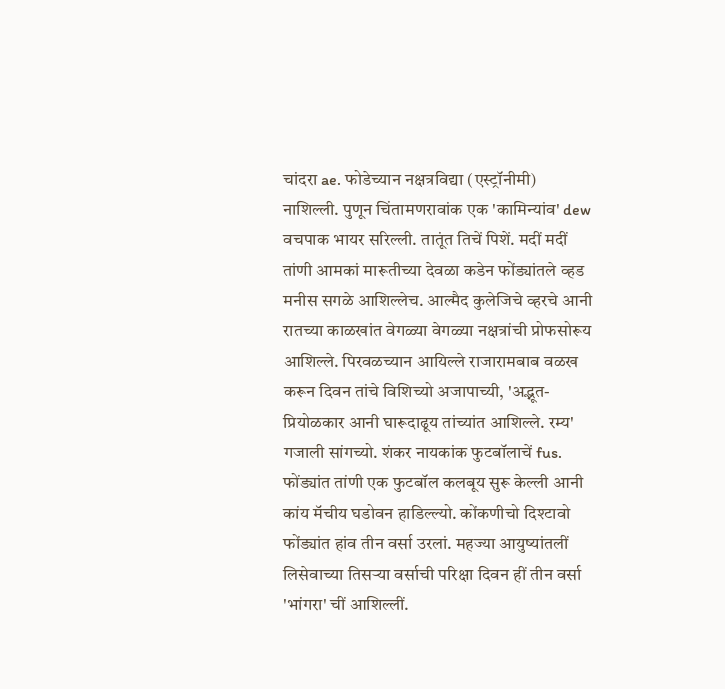चांदरा ae. फोडेच्यान नक्षत्रविद्या (एस्ट्रॉनीमी) नाशिल्ली. पुणून चिंतामणरावांक एक 'कामिन्यांव' dew वचपाक भायर सरिल्ली. तातूंत तिचें पिशें. मदीं मदीं तांणी आमकां मारूतीच्या देवळा कडेन फोंड्यांतले व्हड मनीस सगळे आशिल्लेच. आल्मैद कुलेजिचे व्हरचे आनी रातच्या काळखांत वेगळ्या वेगळ्या नक्षत्रांची प्रोफसोरूय आशिल्ले. पिरवळच्यान आयिल्ले राजारामबाब वळख करून दिवन तांचे विशिच्यो अजापाच्यी, 'अद्भूत- प्रियोळकार आनी घारूदाढूय तांच्यांत आशिल्ले. रम्य' गजाली सांगच्यो. शंकर नायकांक फुटबॉलाचें fus. फोंड्यांत तांणी एक फुटबॉल कलबूय सुरू केल्ली आनी कांय मॅचीय घडोवन हाडिल्ल्यो. कोंकणीचो दिश्टावो फोंड्यांत हांव तीन वर्सा उरलां. महज्या आयुष्यांतलीं लिसेवाच्या तिसऱ्या वर्साची परिक्षा दिवन हीं तीन वर्सा 'भांगरा' चीं आशिल्लीं.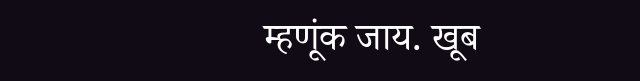म्हणूंक जाय. खूब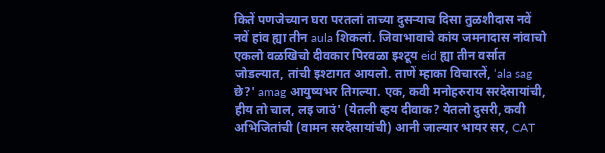कितें पणजेच्यान घरा परतलां ताच्या दुसऱ्याच दिसा तुळशीदास नवें नवें हांव ह्या तीन aula शिकलां. जिवाभावाचे कांय जमनादास नांवाचो एकलो वळखिचो दीवकार पिरवळा इश्टूय eid ह्या तीन वर्सात जोडल्यात, तांची इश्टागत आयलो. ताणें म्हाका विचारलें, ‘ala sag छे?' amag आयुष्यभर तिगल्या. एक, कवी मनोहरुराय सरदेसायांची, हीय तो चाल, लइ जाउं' (येतली व्हय दीवाक? येतलो दुसरी, कवी अभिजितांची (वामन सरदेसायांची) आनी जाल्यार भायर सर, CAT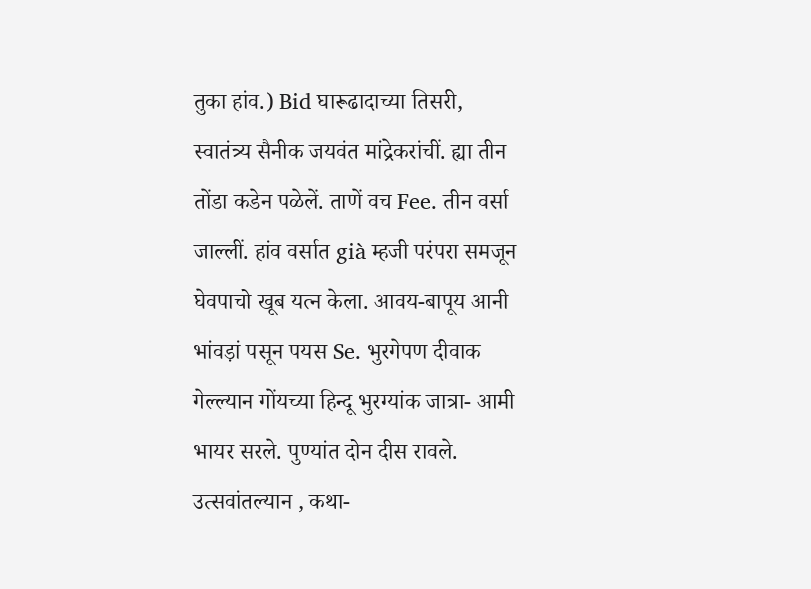तुका हांव.) Bid घारूढादाच्या तिसरी, स्वातंत्र्य सैनीक जयवंत मांद्रेकरांचीं. ह्या तीन तोंडा कडेन पळेलें. ताणें वच Fee. तीन वर्सा जाल्लीं. हांव वर्सात già म्हजी परंपरा समजून घेवपाचो खूब यत्न केला. आवय-बापूय आनी भांवड़ां पसून पयस Se. भुरगेपण दीवाक गेल्ल्यान गोंयच्या हिन्दू भुरग्यांक जात्रा- आमी भायर सरले. पुण्यांत दोन दीस रावले. उत्सवांतल्यान , कथा-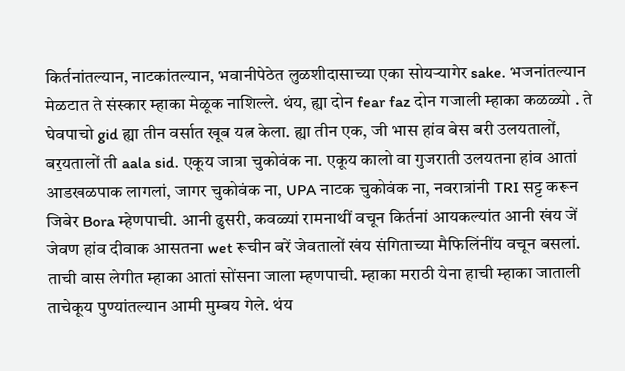किर्तनांतल्यान, नाटकांतल्यान, भवानीपेठेत लुळशीदासाच्या एका सोयऱ्यागेर sake. भजनांतल्यान मेळटात ते संस्कार म्हाका मेळूक नाशिल्ले. थंय, ह्या दोन fear faz दोन गजाली म्हाका कळळ्यो . ते घेवपाचो gid ह्या तीन वर्सात खूब यत्न केला. ह्या तीन एक, जी भास हांव बेस बरी उलयतालों, बर॒यतालों ती aala sid. एकूय जात्रा चुकोवंक ना. एकूय कालो वा गुजराती उलयतना हांव आतां आडखळपाक लागलां, जागर चुकोवंक ना, UPA नाटक चुकोवंक ना, नवरात्रांनी TRI सट्ट करून जिबेर Bora म्हेणपाची. आनी ढुसरी, कवळ्यां रामनाथीं वचून किर्तनां आयकल्यांत आनी खंय जें जेवण हांव दीवाक आसतना wet रूचीन बरें जेवतालों खंय संगिताच्या मैफिलिंनींय वचून बसलां. ताची वास लेगीत म्हाका आतां सोंसना जाला म्हणपाची. म्हाका मराठी येना हाची म्हाका जाताली ताचेकूय पुण्यांतल्यान आमी मुम्बय गेले. थंय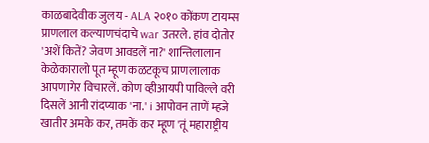काळबादेवीक जुलय - ALA २०१० कोंकण टायम्स प्राणलाल कल्याणचंदाचे war उतरले. हांव दोतोर 'अशें कितें? जेवण आवडलें ना?' शान्तिलालान केळेकारालो पूत म्हूण कळटकूच प्राणलालाक आपणागेर विचारलें. कोण व्हीआयपी पाविल्ले वरी दिसलें आनी रांदप्याक 'ना.' i आपोवन ताणें म्हजे खातीर अमके कर, तमकें कर म्हूण 'तूं महाराष्ट्रीय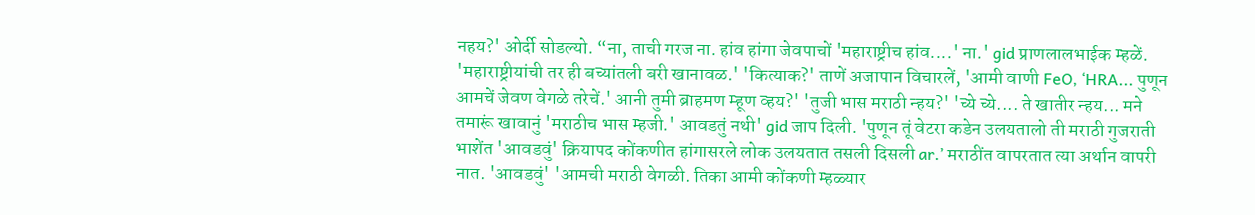नहय?' ओर्दी सोडल्यो. “ना, ताची गरज ना. हांव हांगा जेवपाचों 'महाराष्ट्रीच हांव....' ना.' gid प्राणलालभाईक म्हळें. 'महाराष्ट्रीयांची तर ही बच्यांतली बरी खानावळ.' 'कित्याक?' ताणें अजापान विचारलें, 'आमी वाणी FeO, ‘HRA... पुणून आमचें जेवण वेगळे तरेचें.' आनी तुमी ब्राहमण म्हूण व्हय?' 'तुजी भास मराठी न्हय?' 'च्ये च्ये.... ते खातीर न्हय... मने तमारूं खावानुं 'मराठीच भास म्हजी.' आवडतुं नथी' gid जाप दिली. 'पुणून तूं वेटरा कडेन उलयतालो ती मराठी गुजराती भाशेंत 'आवडवुं' क्रियापद कोंकणीत हांगासरले लोक उलयतात तसली दिसली ar.’ मराठींत वापरतात त्या अर्थान वापरी नात. 'आवडवुं' 'आमची मराठी वेगळी. तिका आमी कोंकणी म्हळ्यार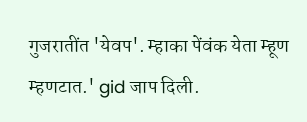गुजरातींत 'येवप'. म्हाका पेंवंक येता म्हूण म्हणटात.' gid जाप दिली.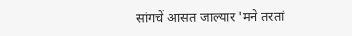सांगचें आसत जाल्यार 'मने तरतां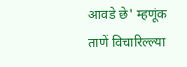आवडे छे' म्हणूंक ताणें विचारिल्ल्या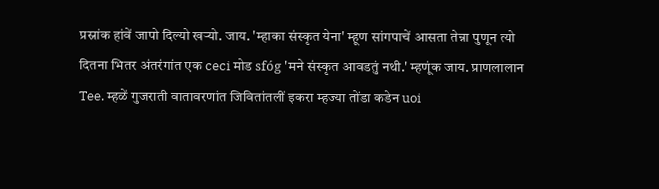प्रस्नांक हांवें जापो दिल्यो खऱ्यो. जाय. 'म्हाका संस्कृत येना' म्हूण सांगपाचें आसता तेन्ना पुणून त्यो दितना भितर अंतरंगांत एक ceci मोड sfóg 'मने संस्कृत आवडतुं नथी.' म्हणूंक जाय. प्राणलालान Tee. म्हळें गुजराती वातावरणांत जिवितांतलीं इकरा म्हज्या तोंडा कडेन uoi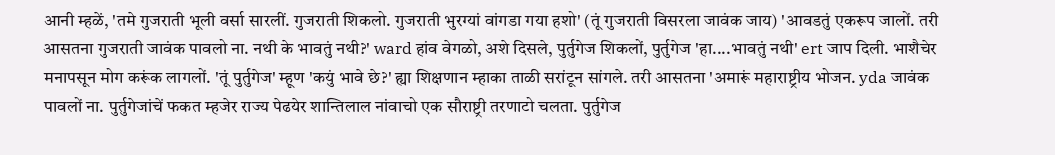आनी म्हळें, 'तमे गुजराती भूली वर्सा सारलीं. गुजराती शिकलो. गुजराती भुरग्यां वांगडा गया हशो' (तूं गुजराती विसरला जावंक जाय) 'आवडतुं एकरूप जालों. तरी आसतना गुजराती जावंक पावलो ना. नथी के भावतुं नथी?' ward हांव वेगळो, अशे दिसले, पुर्तुगेज शिकलों, पुर्तुगेज 'हा....भावतुं नथी' ert जाप दिली. भाशैचेर मनापसून मोग करूंक लागलों. 'तूं पुर्तुगेज' म्हूण 'कयुं भावे छे?' ह्या शिक्षणान म्हाका ताळी सरांटून सांगले. तरी आसतना 'अमारूं महाराष्ट्रीय भोजन. yda जावंक पावलों ना. पुर्तुगेजांचें फकत म्हजेर राज्य पेढयेर शान्तिलाल नांवाचो एक सौराष्ट्री तरणाटो चलता. पुर्तुगेज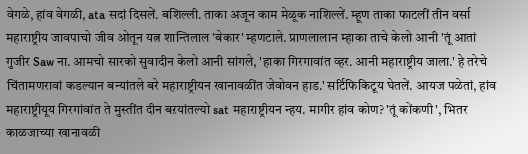वेगळे, हांव वेगळी, ata सदां दिसलें. बशिल्ली. ताका अजून काम मेळूक नाशिल्लें. म्हूण ताका फाटलीं तीन वर्सा महाराष्ट्रीय जावपाचो जीव ओतून यत्न शान्तिलाल 'बेकार' म्हणटाले. प्राणलालान म्हाका ताचे केलो आनी 'तूं आतां गुजीर Saw ना. आमचो सारको सुवादीन केलो आनी सांगले, 'हाका गिरगावांत व्हर. आनी महाराष्ट्रीय जाला.' हे तरेचे चिंतामणरावां कडल्यान बन्यांतले बरे महाराष्ट्रीयन खानावळींत जेवोवन हाड.' सर्टिफिकिटूय घेतलें. आयज पळेतां, हांव महाराष्ट्रीयूय गिरगांवांत ते मुस्तींत दीन बऱयांतल्यो sat महाराष्ट्रीयन न्हय. मागीर हांव कोण? 'तूं कोंकणी', भितर काळजाच्या खानावळी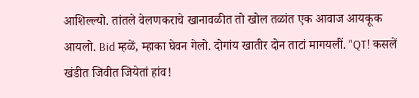आशिल्ल्यो. तांतले वेलणकराचे खानावळीत तो खोल तळांत एक आवाज आयकूक आयलो. Bid म्हळें, म्हाका घेवन गेलो. दोगांय खातीर दोन ताटां मागयलीं. "QT! कसलें खंडीत जिवीत जियेतां हांव!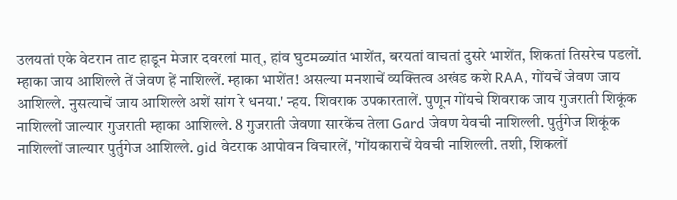उलयतां एके वेटरान ताट हाडून मेजार दवरलां मात्‌, हांव घुटमळ्यांत भाशेंत, बरयतां वाचतां दुसरे भाशेंत, शिकतां तिसरेच पडलों. म्हाका जाय आशिल्ले तें जेवण हें नाशिल्लें. म्हाका भाशेंत! असल्या मनशाचें व्यक्तित्व अखंड कशे RAA, गोंयचें जेवण जाय आशिल्ले. नुसत्याचें जाय आशिल्ले अशें सांग रे धनया.' न्हय. शिवराक उपकारतालें. पुणून गोंयचे शिवराक जाय गुजराती शिकूंक नाशिल्लों जाल्यार गुजराती म्हाका आशिल्ले. 8 गुजराती जेवणा सारकेंच तेला Gard जेवण येवची नाशिल्ली. पुर्तुगेज शिकूंक नाशिल्लों जाल्यार पुर्तुगेज आशिल्ले. gid वेटराक आपोवन विचारलें, 'गोंयकाराचें येवची नाशिल्ली. तशी, शिकलों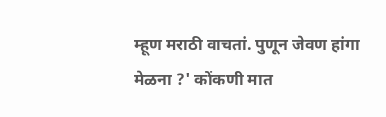म्हूण मराठी वाचतां. पुणून जेवण हांगा मेळना ?' कोंकणी मात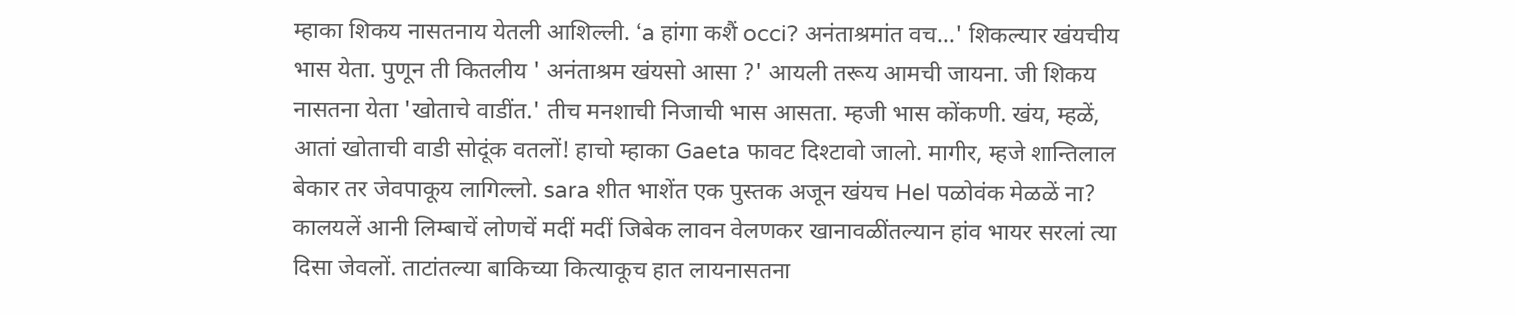म्हाका शिकय नासतनाय येतली आशिल्ली. ‘a हांगा कशैं occi? अनंताश्रमांत वच...' शिकल्यार खंयचीय भास येता. पुणून ती कितलीय ' अनंताश्रम खंयसो आसा ?' आयली तरूय आमची जायना. जी शिकय नासतना येता 'खोताचे वाडींत.' तीच मनशाची निजाची भास आसता. म्हजी भास कोंकणी. खंय, म्हळें, आतां खोताची वाडी सोदूंक वतलों! हाचो म्हाका Gaeta फावट दिश्टावो जालो. मागीर, म्हजे शान्तिलाल बेकार तर जेवपाकूय लागिल्लो. sara शीत भाशेंत एक पुस्तक अजून खंयच Hel पळोवंक मेळळें ना? कालयलें आनी लिम्बाचें लोणचें मदीं मदीं जिबेक लावन वेलणकर खानावळींतल्यान हांव भायर सरलां त्या दिसा जेवलों. ताटांतल्या बाकिच्या कित्याकूच हात लायनासतना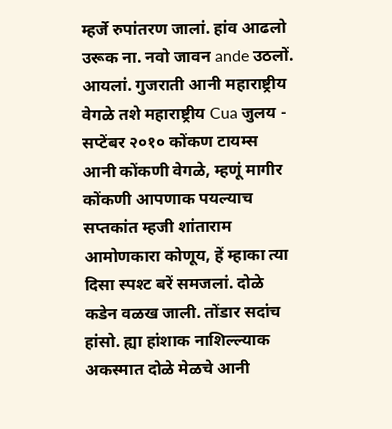म्हर्जे रुपांतरण जालां. हांव आढलो उरूक ना. नवो जावन ande उठलों. आयलां. गुजराती आनी महाराष्ट्रीय वेगळे तशे महाराष्ट्रीय Cua जुलय - सप्टेंबर २०१० कोंकण टायम्स आनी कोंकणी वेगळे, म्हणूं मागीर कोंकणी आपणाक पयल्याच सप्तकांत म्हजी शांताराम आमोणकारा कोणूय, हें म्हाका त्या दिसा स्पश्ट बरें समजलां. दोळे कडेन वळख जाली. तोंडार सदांच हांसो. ह्या हांशाक नाशिल्ल्याक अकस्मात दोळे मेळचे आनी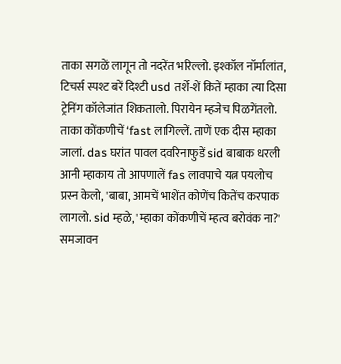ताका सगळें लागून तो नदरेंत भरिल्लो. इश्कॉल नॉर्मालांत, टिचर्स स्पश्ट बरें दिश्टी usd तर्शे-शें कितें म्हाका त्या दिसा ट्रेनिंग कॉलेजांत शिकतालो. पिरायेन म्हजेच पिळगेंतलो. ताका कोंकणीचें ‘fast लागिल्लें. ताणें एक दीस म्हाका जालां. das घरांत पावल दवरिनाफुडें sid बाबाक धरली आनी म्हाकाय तो आपणालें fas लावपाचे यत्न पयलोच प्रस्न केलो, 'बाबा, आमचें भाशेंत कोणेंच कितेंच करपाक लागलो. sid म्हळे, 'म्हाका कोंकणीचें म्हत्व बरोवंक ना?' समजावन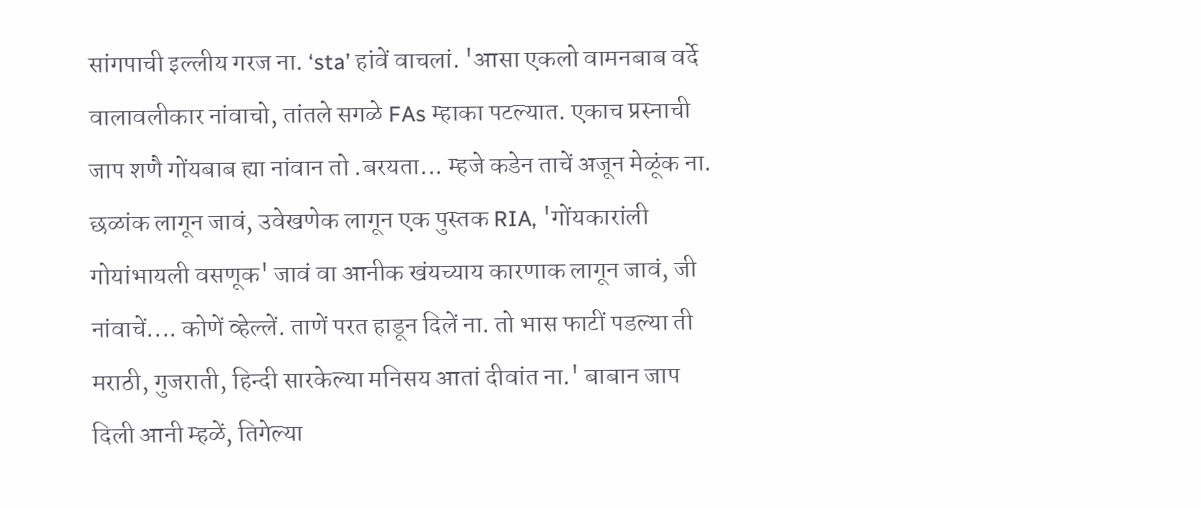सांगपाची इल्लीय गरज ना. ‘sta’ हांवें वाचलां. 'आसा एकलो वामनबाब वर्दे वालावलीकार नांवाचो, तांतले सगळे FAs म्हाका पटल्यात. एकाच प्रस्नाची जाप शणै गोंयबाब ह्या नांवान तो .बरयता... म्हजे कडेन ताचें अजून मेळूंक ना. छळांक लागून जावं, उवेखणेक लागून एक पुस्तक RIA, 'गोंयकारांली गोयांभायली वसणूक' जावं वा आनीक खंयच्याय कारणाक लागून जावं, जी नांवाचें.... कोणें व्हेल्लें. ताणें परत हाडून दिलें ना. तो भास फाटीं पडल्या ती मराठी, गुजराती, हिन्दी सारकेल्या मनिसय आतां दीवांत ना.' बाबान जाप दिली आनी म्हळें, तिगेल्या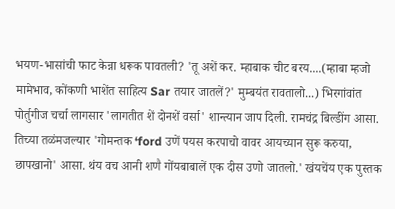भयण-भासांची फाट केन्ना धरूक पावतली? 'तू अशें कर. म्हाबाक चीट बरय....(म्हाबा म्हजो मामेभाव, कोंकणी भाशेंत साहित्य Sar तयार जातलें?' मुम्बयंत रावतालो...) भिरगांवांत पोर्तुगीज चर्चा लागसार 'लागतीत शें दोनशें वर्सा' शान्त्यान जाप दिली. रामचंद्र बिल्डींग आसा. तिच्या तळंमजल्यार 'गोमन्तक ‘ford उणें पयस करपाचो वावर आयच्यान सुरू करुया, छापखानो' आसा. थंय वच आनी शणै गोंयबाबालें एक दीस उणो जातलो.' खंयचेंय एक पुस्तक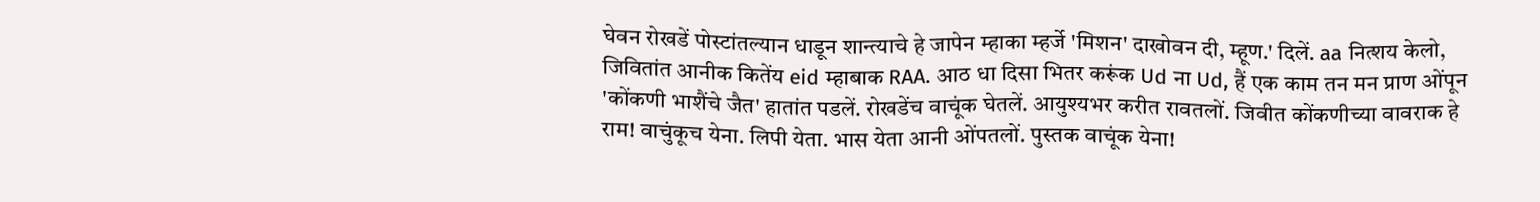घेवन रोखडें पोस्टांतल्यान धाडून शान्त्याचे हे जापेन म्हाका म्हर्जे 'मिशन' दाखोवन दी, म्हूण.' दिलें. aa नित्शय केलो, जिवितांत आनीक कितेंय eid म्हाबाक RAA. आठ धा दिसा भितर करूंक Ud ना Ud, हैं एक काम तन मन प्राण ओंपून 'कोंकणी भाशैंचे जैत' हातांत पडलें. रोखडेंच वाचूंक घेतलें. आयुश्यभर करीत रावतलों. जिवीत कोंकणीच्या वावराक हे राम! वाचुंकूच येना. लिपी येता. भास येता आनी ओंपतलों. पुस्तक वाचूंक येना!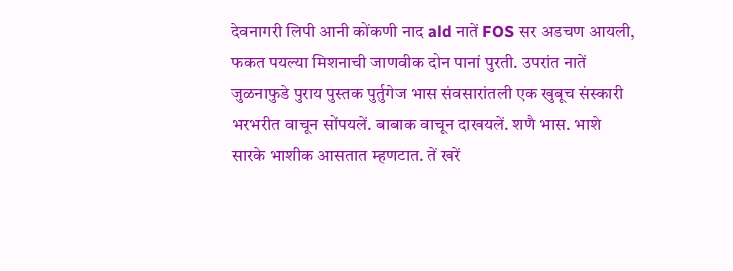देवनागरी लिपी आनी कोंकणी नाद ald नातें FOS सर अडचण आयली, फकत पयल्या मिशनाची जाणवीक दोन पानां पुरती. उपरांत नातें जुळनाफुडे पुराय पुस्तक पुर्तुगेज भास संवसारांतली एक खुबूच संस्कारी भरभरीत वाचून सोंपयलें. बाबाक वाचून दाखयलें. शणै भास. भाशे सारके भाशीक आसतात म्हणटात. तें खरें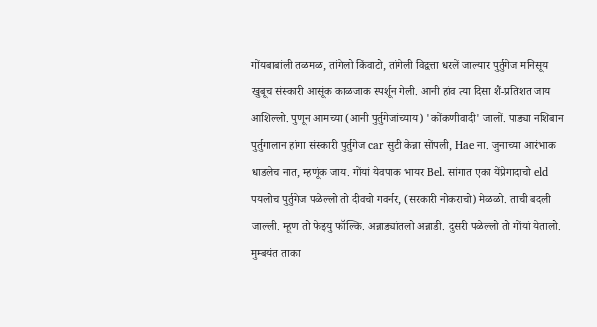गोंयबाबांली तळमळ, तांगेलो किंवाटो, तांगेली विद्वत्ता धरलें जाल्यार पुर्तुगेज मनिसूय खुबूच संस्कारी आसूंक काळजाक स्पर्शून गेली. आनी हांव त्या दिसा शैं-प्रतिशत जाय आशिल्लो. पुणून आमच्या (आनी पुर्तुगेजांच्याय) 'कोंकणीवादी' जालों. पाड्या नशिबान पुर्तुगालान हांगा संस्कारी पुर्तुगेज car सुटी केन्ना सोंपली, Hae ना. जुनाच्या आरंभाक धाडलेच नात, म्हणूंक जाय. गोंयां येवपाक भायर Bel. सांगात एका येंप्रेगादाचो eld पयलोच पुर्तुगेज पळेल्लो तो दीवचो गवर्नर, (सरकारी नोकराचो) मेळळो. ताची बदली जाल्ली. म्हूण तो फेइयु फॉल्कि. अन्नाड्यांतलो अन्नाडी. दुसरी पळेल्लो तो गोंयां येतालो. मुम्बयंत ताका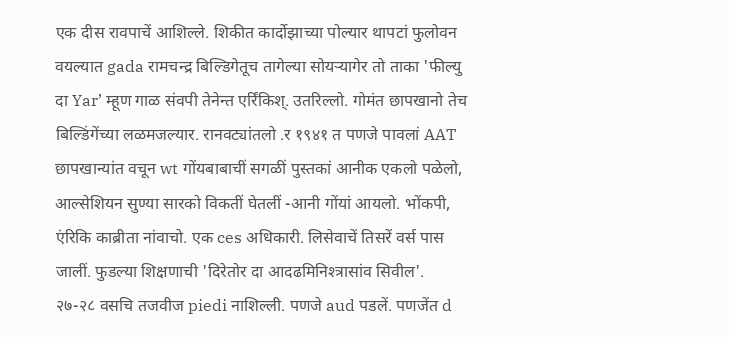एक दीस रावपाचें आशिल्ले. शिकीत कार्दोझाच्या पोल्यार थापटां फुलोवन वयल्यात gada रामचन्द्र बिल्डिगेतूच तागेल्या सोयऱ्यागेर तो ताका 'फील्यु दा Yar’ म्हूण गाळ संवपी तेनेन्त एर्रिंकिश्‌. उतरिल्लो. गोमंत छापखानो तेच बिल्डिंगेंच्या लळमजल्यार. रानवट्यांतलो .र १९४१ त पणजे पावलां AAT छापखान्यांत वचून wt गोंयबाबाचीं सगळीं पुस्तकां आनीक एकलो पळेलो, आल्सेशियन सुण्या सारको विकतीं घेतलीं -आनी गोंयां आयलो. भोंकपी, एंरिकि काब्रीता नांवाचो. एक ces अधिकारी. लिसेवाचें तिसरें वर्स पास जालीं. फुडल्या शिक्षणाची 'दिरेतोर दा आदढमिनिश्त्रासांव सिवील'. २७-२८ वसचि तजवीज piedi नाशिल्ली. पणजे aud पडलें. पणजेंत d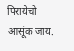पिरायेचो आसूंक जाय.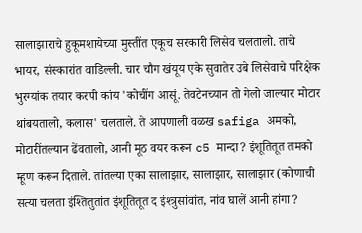सालाझाराचे हुकूमशायेच्या मुस्तींत एकूच सरकारी लिसेव चलतालो. ताचे भायर, संस्कारांत वाडिल्ली. चार चौग खंयूय एके सुवातेर उबे लिसेवाचे परिक्षेक भुरग्यांक तयार करपी कांय 'कोचींग आसूं. तेवटेनच्यान तो गेलो जाल्यार मोटार थांबयतालो, कलास' चलताले. ते आपणाली वळख safiga अमको, मोटारींतल्यान ढेंवतालो, आनी मूठ वयर करून c5 मान्दा? इंशूतितूत तमको म्हूण करून दिताले. तांतल्या एका सालाझार, सालाझार, सालाझार (कोणाची सत्या चलता इंश्तितुतांत इंशूतितूत द इंश्त्रुसांवांत, नांव घालें आनी हांगा?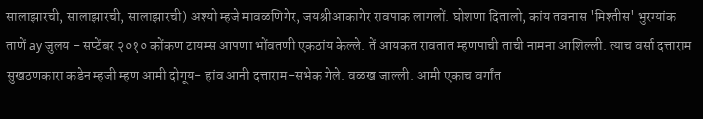सालाझारची, सालाझारची, सालाझारची) अश्यो म्हजे मावळणिगेर, जयश्रीआकागेर रावपाक लागलों. घोशणा दितालो, कांय तवनास 'मिश्तीस' भुरग्यांक ताणें ay जुलय - सप्टेंबर २०१० कोंकण टायम्स आपणा भोंवतणी एकठांय केल्ले. तें आयकत रावतात म्हणपाची ताची नामना आशिल्ली. त्याच वर्सा दत्ताराम सुखठणकारा कडेन म्हजी म्हण आमी दोगूय- हांव आनी दत्ताराम-सभेक गेले. वळख जाल्ली. आमी एकाच वर्गांत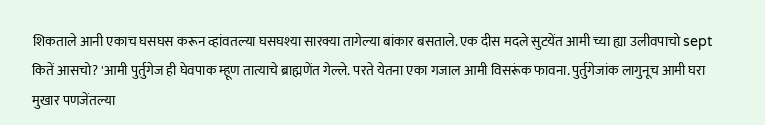शिकताले आनी एकाच घसघस करून व्हांवतल्या घसघश्या सारक्या तागेल्या बांकार बसताले. एक दीस मदले सुटयेंत आमी च्या ह्या उलीवपाचो sept कितें आसचो? 'आमी पुर्तुगेज ही घेवपाक म्हूण तात्याचे ब्राह्मणेंत गेल्ले. परते येतना एका गजाल आमी विसरूंक फावना. पुर्तुगेजांक लागुनूच आमी घरा मुखार पणजेंतल्या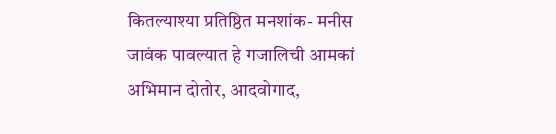कितल्याश्या प्रतिष्ठित मनशांक- मनीस जावंक पावल्यात हे गजालिची आमकां अभिमान दोतोर, आदवोगाद,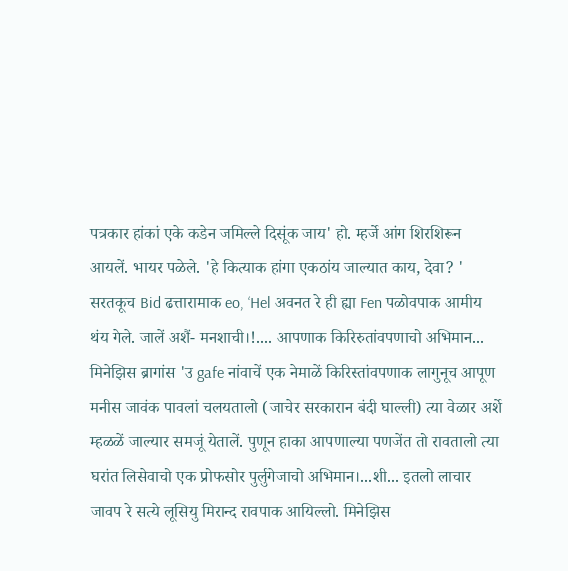पत्रकार हांकां एके कडेन जमिल्ले दिसूंक जाय' हो. म्हर्जे आंग शिरशिरून आयलें. भायर पळेले. 'हे कित्याक हांगा एकठांय जाल्यात काय, देवा? ' सरतकूच Bid ढत्तारामाक eo, ‘Hel अवनत रे ही ह्या Fen पळोवपाक आमीय थंय गेले. जालें अशैं- मनशाची।!.... आपणाक किरिरुतांवपणाचो अभिमान... मिनेझिस ब्रागांस 'उ gafe नांवाचें एक नेमाळें किरिस्तांवपणाक लागुनूच आपूण मनीस जावंक पावलां चलयतालो (जाचेर सरकारान बंदी घाल्ली) त्या वेळार अर्शे म्हळळें जाल्यार समजूं येतालें. पुणून हाका आपणाल्या पणजेंत तो रावतालो त्या घरांत लिसेवाचो एक प्रोफसोर पुर्लुगेजाचो अभिमान।...शी... इतलो लाचार जावप रे सत्ये लूसियु मिरान्द रावपाक आयिल्लो. मिनेझिस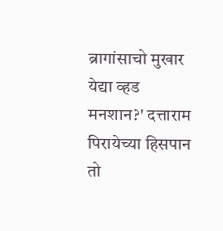ब्रागांसाचो मुखार येद्या व्हड मनशान?' दत्ताराम पिरायेच्या हिसपान तो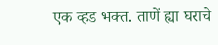एक व्हड भक्त. ताणें ह्या घराचे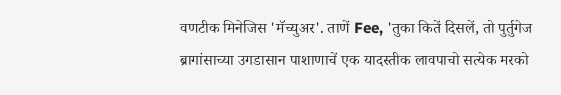वणटीक मिनेजिस 'मॅच्युअर'. ताणें Fee, 'तुका कितें दिसलें, तो पुर्तुगेज ब्रागांसाच्या उगडासान पाशाणाचें एक यादस्तीक लावपाचो सत्येक मरको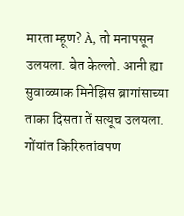मारता म्हूण? À, तो मनापसून उलयला. बेत केल्लो. आनी ह्या सुवाळ्याक मिनेझिस ब्रागांसाच्या ताका दिसता तें सत्यूच उलयला. गोंयांत किरिरुतांवपण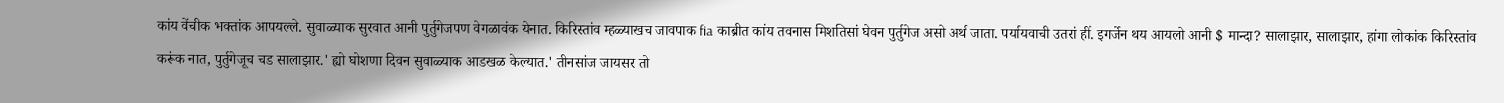कांय वेंचीक भक्तांक आपयल्ले. सुवाळ्याक सुरवात आनी पुर्तुगेजपण वेगळावंक येनात. किरिस्तांव म्हळ्याखच जावपाक fia काब्रीत कांय तवनास मिशतिसां घेवन पुर्तुगेज असो अर्थ जाता. पर्यायवाची उतरां हीं. इगर्जेन थय आयलो आनी $ मान्दा? सालाझार, सालाझार, हांगा लोकांक किरिस्तांव करूंक नात, पुर्तुगेजूच चड सालाझार.' ह्यो घोशणा दिवन सुवाळ्याक आडखळ केल्यात.' तीनसांज जायसर तो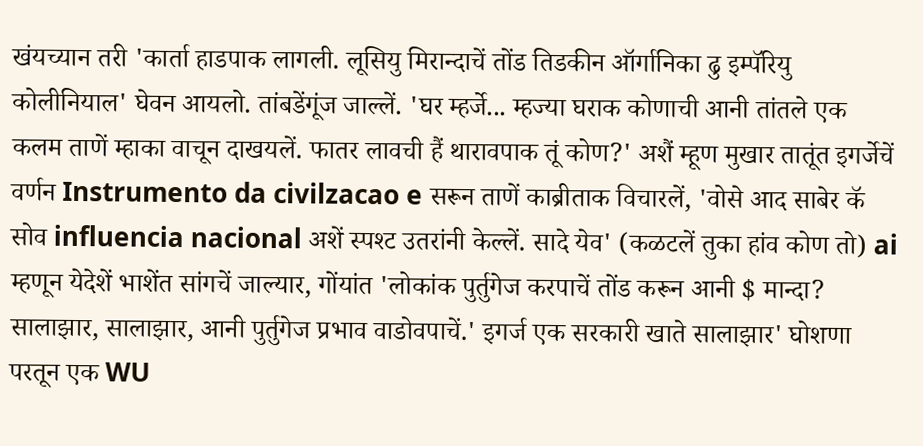खंयच्यान तरी 'कार्ता हाडपाक लागली. लूसियु मिरान्दाचें तोंड तिडकीन ऑर्गानिका ढु इम्पॅरियु कोलीनियाल' घेवन आयलो. तांबडेंगूंज जाल्लें. 'घर म्हर्जे... म्हज्या घराक कोणाची आनी तांतले एक कलम ताणें म्हाका वाचून दाखयलें. फातर लावची हैं थारावपाक तूं कोण?' अशैं म्हूण मुखार तातूंत इगर्जेचें वर्णन Instrumento da civilzacao e सरून ताणें काब्रीताक विचारलें, 'वोसे आद साबेर कॅ सोव influencia nacional अशें स्पश्ट उतरांनी केल्लें. सादे येव' (कळटलें तुका हांव कोण तो) ai म्हणून येदेशें भाशेंत सांगचें जाल्यार, गोंयांत 'लोकांक पुर्तुगेज करपाचें तोंड करून आनी $ मान्दा? सालाझार, सालाझार, आनी पुर्तुगेज प्रभाव वाडोवपाचें.' इगर्ज एक सरकारी खाते सालाझार' घोशणा परतून एक WU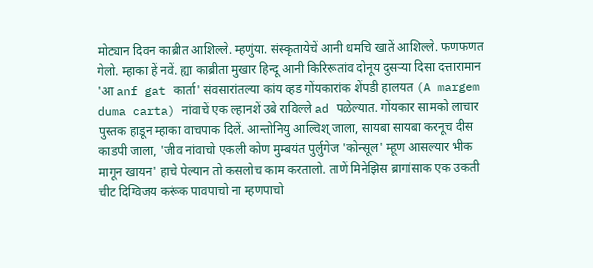मोट्यान दिवन काब्रीत आशिल्ले. म्हणुंया. संस्कृतायेचें आनी धमचि खातें आशिल्ले. फणफणत गेलो. म्हाका हें नवें. ह्या काब्रीता मुखार हिन्दू आनी किरिरूतांव दोनूय दुसर्‍या दिसा दत्तारामान 'आ anf gat कार्ता' संवसारांतल्या कांय व्हड गोंयकारांक शेंपडी हालयत (A margem duma carta) नांवाचें एक ल्हानशें उबे राविल्ले ad पळेल्यात. गोंयकार सामको लाचार पुस्तक हाडून म्हाका वाचपाक दिलें. आन्तोनियु आल्विश्‌ जाला, सायबा सायबा करनूच दीस काडपी जाला, 'जीव नांवाचो एकली कोण मुम्बयंत पुर्लुगेज 'कोन्सूल' म्हूण आसल्यार भीक मागून खायन' हाचे पेल्यान तो कसलोच काम करतालो. ताणें मिनेझिस ब्रागांसाक एक उकती चीट दिग्विजय करूंक पावपाचो ना म्हणपाचो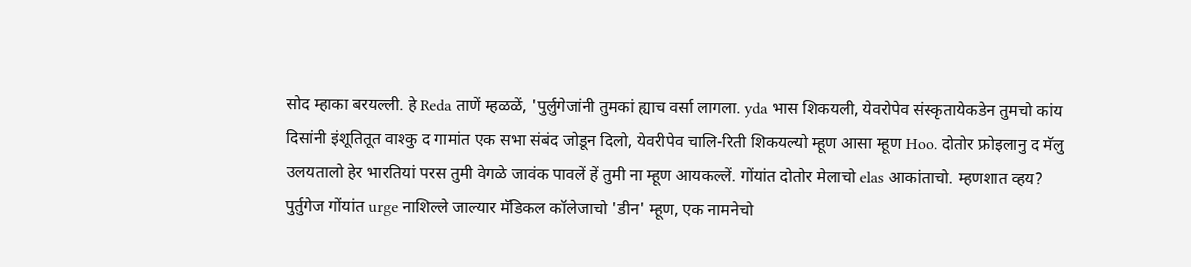सोद म्हाका बरयल्ली. हे Reda ताणें म्हळळें, 'पुर्लुगेजांनी तुमकां ह्याच वर्सा लागला. yda भास शिकयली, येवरोपेव संस्कृतायेकडेन तुमचो कांय दिसांनी इंशूतितूत वाश्कु द गामांत एक सभा संबंद जोडून दिलो, येवरीपेव चालि-रिती शिकयल्यो म्हूण आसा म्हूण Hoo. दोतोर फ्रोइलानु द मॅलु उलयतालो हेर भारतियां परस तुमी वेगळे जावंक पावलें हें तुमी ना म्हूण आयकल्लें. गोंयांत दोतोर मेलाचो elas आकांताचो. म्हणशात व्हय? पुर्तुगेज गोंयांत urge नाशिल्ले जाल्यार मॅडिकल कॉलेजाचो 'डीन' म्हूण, एक नामनेचो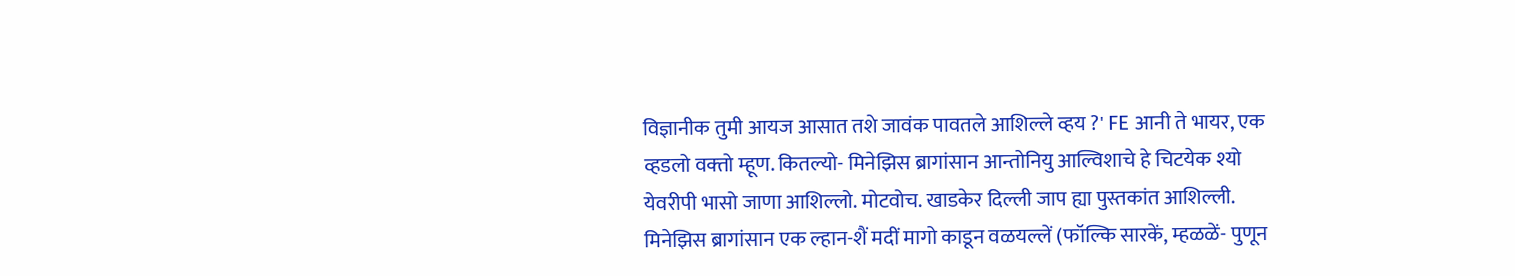विज्ञानीक तुमी आयज आसात तशे जावंक पावतले आशिल्ले व्हय ?' FE आनी ते भायर, एक व्हडलो वक्‍तो म्हूण. कितल्यो- मिनेझिस ब्रागांसान आन्तोनियु आल्विशाचे हे चिटयेक श्यो येवरीपी भासो जाणा आशिल्लो. मोटवोच. खाडकेर दिल्ली जाप ह्या पुस्तकांत आशिल्ली. मिनेझिस ब्रागांसान एक ल्हान-शैं मदीं मागो काडून वळयल्लें (फॉल्कि सारकें, म्हळळें- पुणून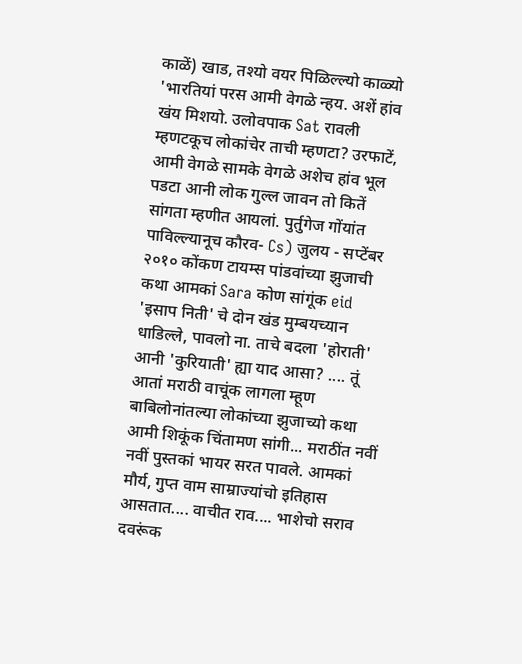काळें) खाड, तश्यो वयर पिळिल्ल्यो काळ्यो 'भारतियां परस आमी वेगळे न्हय. अशें हांव खंय मिशयो. उलोवपाक Sat रावली म्हणटकूच लोकांचेर ताची म्हणटा? उरफाटें, आमी वेगळे सामके वेगळे अशेच हांव भूल पडटा आनी लोक गुल्ल जावन तो कितें सांगता म्हणीत आयलां. पुर्तुगेज गोंयांत पाविल्ल्यानूच कौरव- Cs) जुलय - सप्टेंबर २०१० कोंकण टायम्स पांडवांच्या झुजाची कथा आमकां Sara कोण सांगूंक eid 'इसाप निती' चे दोन खंड मुम्बयच्यान धाडिल्ले, पावलो ना. ताचे बदला 'होराती' आनी 'कुरियाती' ह्या याद आसा? .... तूं आतां मराठी वाचूंक लागला म्हूण बाबिलोनांतल्या लोकांच्या झुजाच्यो कथा आमी शिकूंक चिंतामण सांगी... मराठींत नवीं नवीं पुस्तकां भायर सरत पावले. आमकां मौर्य, गुप्त वाम साम्राज्यांचो इतिहास आसतात.... वाचीत राव.... भाशेचो सराव दवरूंक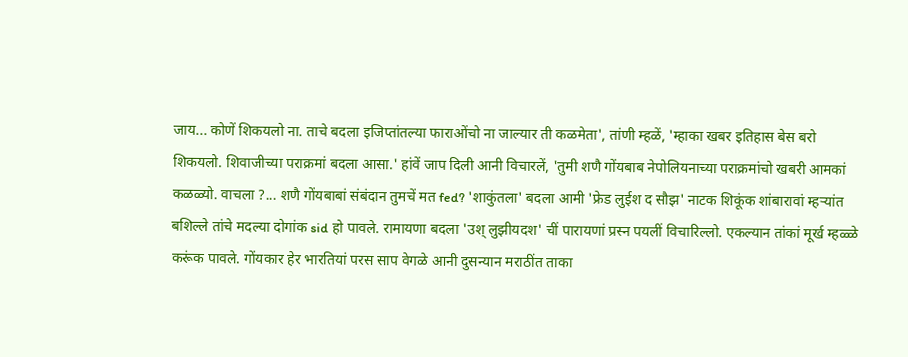जाय... कोणें शिकयलो ना. ताचे बदला इजिप्तांतल्या फाराओंचो ना जाल्यार ती कळमेता', तांणी म्हळें, 'म्हाका खबर इतिहास बेस बरो शिकयलो. शिवाजीच्या पराक्रमां बदला आसा.' हांवें जाप दिली आनी विचारलें, 'तुमी शणै गोंयबाब नेपोलियनाच्या पराक्रमांचो खबरी आमकां कळळ्यो. वाचला ?... शणै गोंयबाबां संबंदान तुमचें मत fed? 'शाकुंतला' बदला आमी 'फ्रेड लुईश द सौझ' नाटक शिकूंक शांबारावां म्हऱ्यांत बशिल्ले तांचे मदल्या दोगांक sid हो पावले. रामायणा बदला 'उश्‌ लुझीयदश' चीं पारायणां प्रस्न पयलीं विचारिल्लो. एकल्यान तांकां मूर्ख म्हळ्ळे करूंक पावले. गोंयकार हेर भारतियां परस साप वेगळे आनी दुसन्यान मराठींत ताका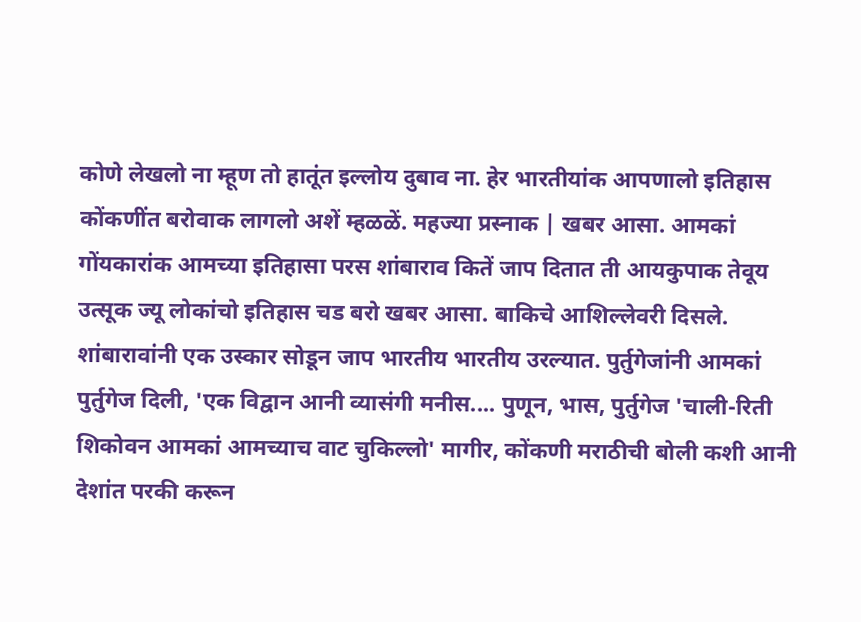कोणे लेखलो ना म्हूण तो हातूंत इल्लोय दुबाव ना. हेर भारतीयांक आपणालो इतिहास कोंकणींत बरोवाक लागलो अशें म्हळळें. महज्या प्रस्नाक | खबर आसा. आमकां गोंयकारांक आमच्या इतिहासा परस शांबाराव कितें जाप दितात ती आयकुपाक तेवूय उत्सूक ज्यू लोकांचो इतिहास चड बरो खबर आसा. बाकिचे आशिल्लेवरी दिसले. शांबारावांनी एक उस्कार सोडून जाप भारतीय भारतीय उरल्यात. पुर्तुगेजांनी आमकां पुर्तुगेज दिली, 'एक विद्वान आनी व्यासंगी मनीस.... पुणून, भास, पुर्तुगेज 'चाली-रिती शिकोवन आमकां आमच्याच वाट चुकिल्लो' मागीर, कोंकणी मराठीची बोली कशी आनी देशांत परकी करून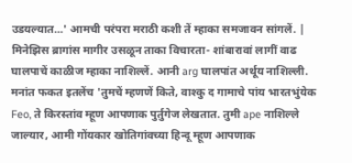उडयल्यात...' आमची परंपरा मराठी कशी तें म्हाका समजावन सांगलें. | मिनेझिस ब्रागांस मागीर उसळून ताका विचारता- शांबारावां लागीं वाढ घालपाचें काळीज म्हाका नाशिल्लें. आनी arg घालपांत अर्थूय नाशिल्ली. मनांत फकत इतलेंच 'तुमचें म्हणणें किते, वाश्कु द गामाचे पांय भारतभुंयेक Feo, ते किरस्तांव म्हूण आपणाक पुर्तुगेज लेखतात. तुमी ape नाशिल्ले जाल्यार, आमी गोंयकार खोतिगांवच्या हिन्दू म्हूण आपणाक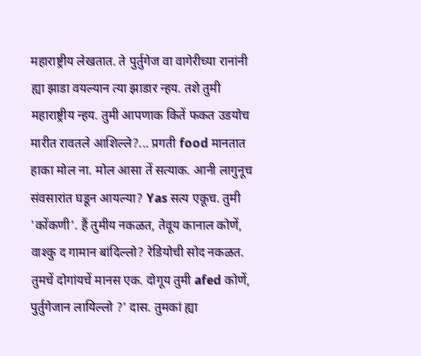महाराष्ट्रीय लेखतात. ते पुर्तुगेज वा वागेरीच्या रानांनी ह्या झाडा वयल्यान त्या झाडार न्हय. तशे तुमी महाराष्ट्रीय न्हय. तुमी आपणाक कितें फकत उडयोच मारीत रावतले आशिल्ले?... प्रगती food मानतात हाका मोल ना. मोल आसा तें सत्याक. आनी लागुनूच संवसारांत घडून आयल्या? Yas सत्य एकूच. तुमी 'कोंकणी'. हैं तुमीय नकळत, तेवूय कानाल कोणें, वाश्कु द गामान बांदिल्लो? रेडियोची सोद नकळत. तुमचें दोगांयचें मानस एक. दोगूय तुमी afed कोणें, पुर्तुगेजान लायिल्लो ?' दास. तुमकां ह्या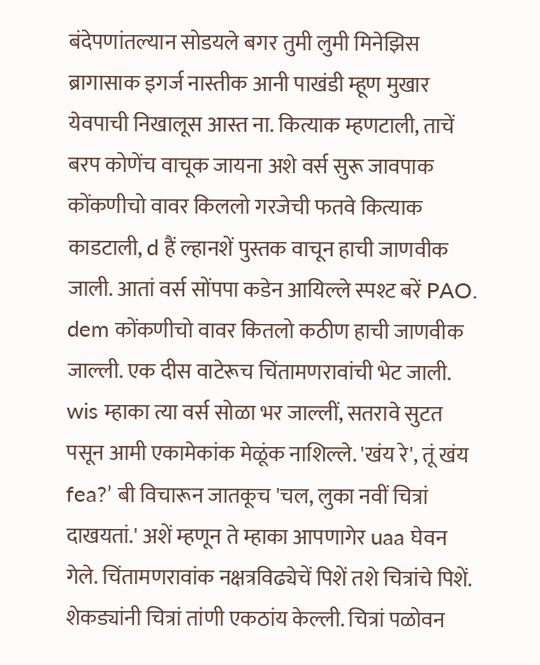बंदेपणांतल्यान सोडयले बगर तुमी लुमी मिनेझिस ब्रागासाक इगर्ज नास्तीक आनी पाखंडी म्हूण मुखार येवपाची निखालूस आस्त ना. कित्याक म्हणटाली, ताचें बरप कोणेंच वाचूक जायना अशे वर्स सुरू जावपाक कोंकणीचो वावर किललो गरजेची फतवे कित्याक काडटाली, d हैं ल्हानशें पुस्तक वाचून हाची जाणवीक जाली. आतां वर्स सोंपपा कडेन आयिल्ले स्पश्ट बरें PAO. dem कोंकणीचो वावर कितलो कठीण हाची जाणवीक जाल्ली. एक दीस वाटेरूच चिंतामणरावांची भेट जाली. wis म्हाका त्या वर्स सोळा भर जाल्लीं, सतरावे सुटत पसून आमी एकामेकांक मेळूंक नाशिल्ले. 'खंय रे', तूं खंय fea?’ बी विचारून जातकूच 'चल, लुका नवीं चित्रां दाखयतां.' अशें म्हणून ते म्हाका आपणागेर uaa घेवन गेले. चिंतामणरावांक नक्षत्रविढ्येचें पिशें तशे चित्रांचे पिशें. शेकड्यांनी चित्रां तांणी एकठांय केल्ली. चित्रां पळोवन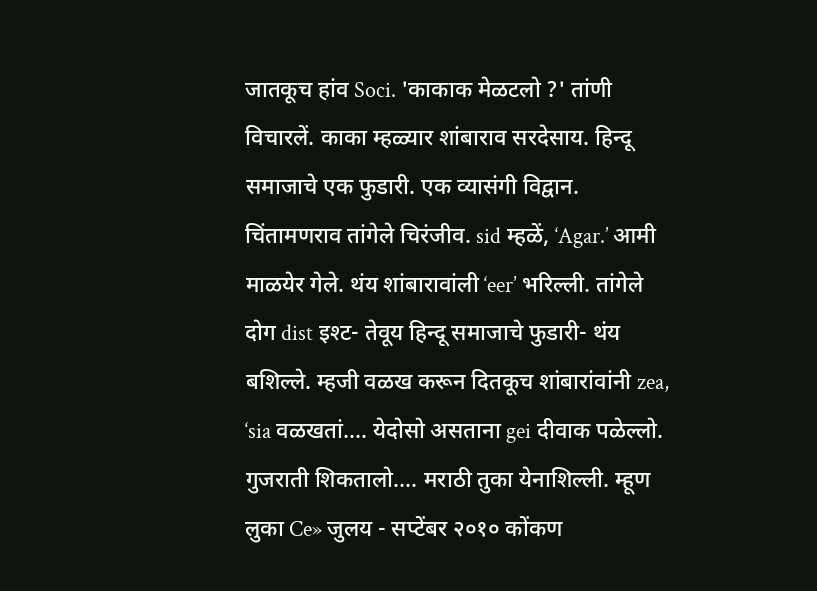जातकूच हांव Soci. 'काकाक मेळटलो ?' तांणी विचारलें. काका म्हळ्यार शांबाराव सरदेसाय. हिन्दू समाजाचे एक फुडारी. एक व्यासंगी विद्वान. चिंतामणराव तांगेले चिरंजीव. sid म्हळें, ‘Agar.’ आमी माळयेर गेले. थंय शांबारावांली ‘eer’ भरिल्ली. तांगेले दोग dist इश्ट- तेवूय हिन्दू समाजाचे फुडारी- थंय बशिल्ले. म्हजी वळख करून दितकूच शांबारांवांनी zea, ‘sia वळखतां.... येदोसो असताना gei दीवाक पळेल्लो. गुजराती शिकतालो.... मराठी तुका येनाशिल्ली. म्हूण लुका Ce» जुलय - सप्टेंबर २०१० कोंकण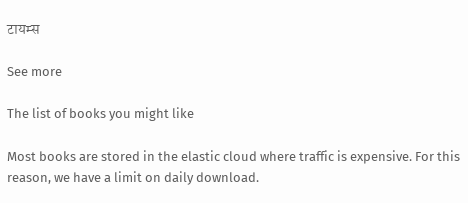टायम्स

See more

The list of books you might like

Most books are stored in the elastic cloud where traffic is expensive. For this reason, we have a limit on daily download.